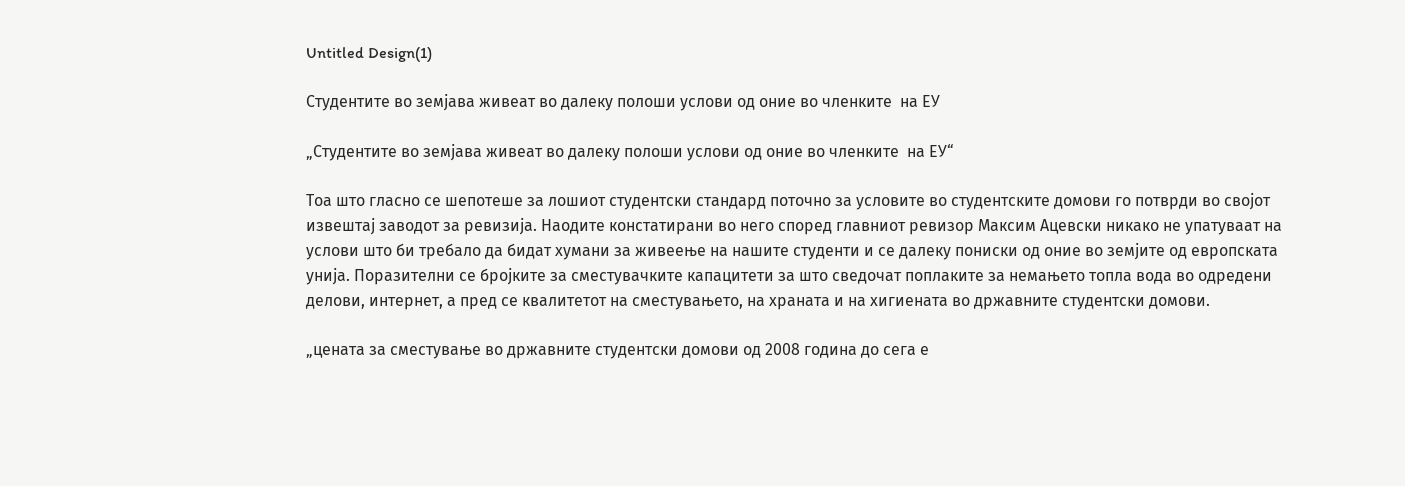Untitled Design(1)

Студентите во земјава живеат во далеку полоши услови од оние во членките  на ЕУ

„Студентите во земјава живеат во далеку полоши услови од оние во членките  на ЕУ“

Тоа што гласно се шепотеше за лошиот студентски стандард поточно за условите во студентските домови го потврди во својот извештај заводот за ревизија. Наодите констатирани во него според главниот ревизор Максим Ацевски никако не упатуваат на услови што би требало да бидат хумани за живеење на нашите студенти и се далеку пониски од оние во земјите од европската унија. Поразителни се бројките за сместувачките капацитети за што сведочат поплаките за немањето топла вода во одредени делови, интернет, а пред се квалитетот на сместувањето, на храната и на хигиената во државните студентски домови.

„цената за сместување во државните студентски домови од 2008 година до сега е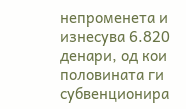непроменета и изнесува 6.820 денари, од кои половината ги субвенционира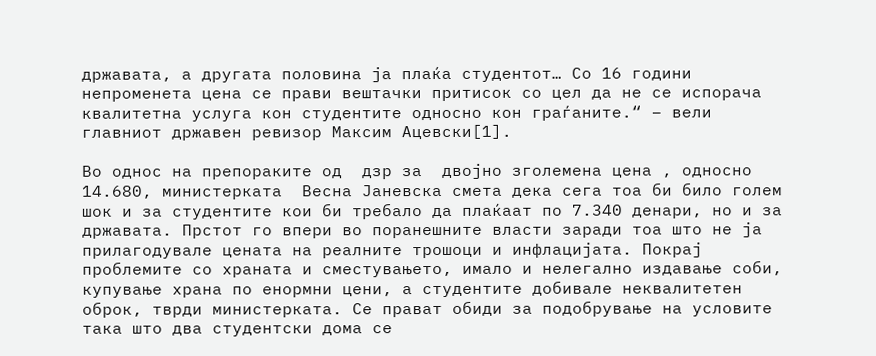државата, а другата половина ја плаќа студентот… Со 16 години непроменета цена се прави вештачки притисок со цел да не се испорача квалитетна услуга кон студентите односно кон граѓаните.“ – вели главниот државен ревизор Максим Ацевски[1].

Во однос на препораките од  дзр за  двојно зголемена цена , односно  14.680, министерката  Весна Јаневска смета дека сега тоа би било голем шок и за студентите кои би требало да плаќаат по 7.340 денари, но и за државата. Прстот го впери во поранешните власти заради тоа што не ја прилагодувале цената на реалните трошоци и инфлацијата. Покрај проблемите со храната и сместувањето, имало и нелегално издавање соби, купување храна по енормни цени, а студентите добивале неквалитетен оброк, тврди министерката. Се прават обиди за подобрување на условите така што два студентски дома се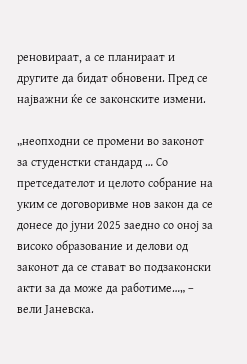реновираат, а се планираат и другите да бидат обновени. Пред се најважни ќе се законските измени.

„неопходни се промени во законот за студенстки стандард … Со претседателот и целото собрание на уким се договоривме нов закон да се донесе до јуни 2025 заедно со оној за високо образование и делови од законот да се стават во подзаконски акти за да може да работиме…„ – вели Јаневска.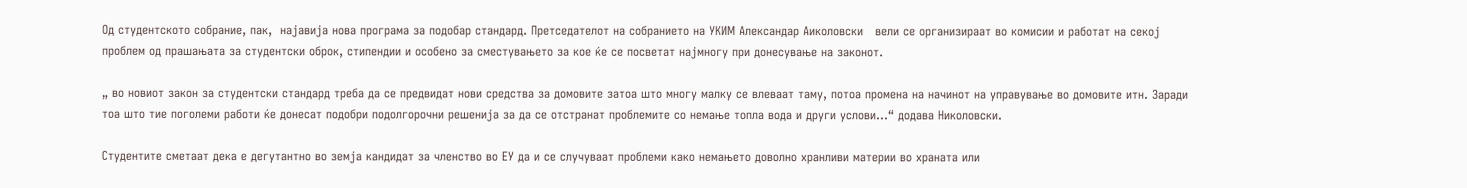Од студентското собрание, пак,  најавија нова програма за подобар стандард. Претседателот на собранието на УКИМ Александар Аиколовски   вели се организираат во комисии и работат на секој проблем од прашањата за студентски оброк, стипендии и особено за сместувањето за кое ќе се посветат најмногу при донесување на законот.

„ во новиот закон за студентски стандард треба да се предвидат нови средства за домовите затоа што многу малку се влеваат таму, потоа промена на начинот на управување во домовите итн. Заради тоа што тие поголеми работи ќе донесат подобри подолгорочни решенија за да се отстранат проблемите со немање топла вода и други услови…“ додава Николовски.

Студентите сметаат дека е дегутантно во земја кандидат за членство во ЕУ да и се случуваат проблеми како немањето доволно хранливи материи во храната или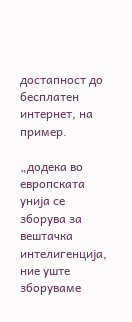достапност до бесплатен интернет, на пример.

„додека во европската унија се зборува за вештачка интелигенција, ние уште зборуваме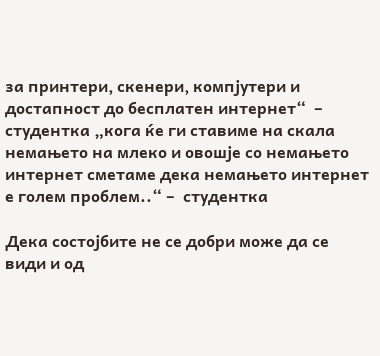за принтери, скенери, компјутери и достапност до бесплатен интернет“  – студентка „кога ќе ги ставиме на скала немањето на млеко и овошје со немањето интернет сметаме дека немањето интернет е голем проблем..“ –  студентка

Дека состојбите не се добри може да се види и од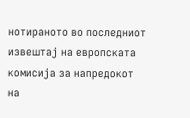нотираното во последниот извештај на европската комисија за напредокот на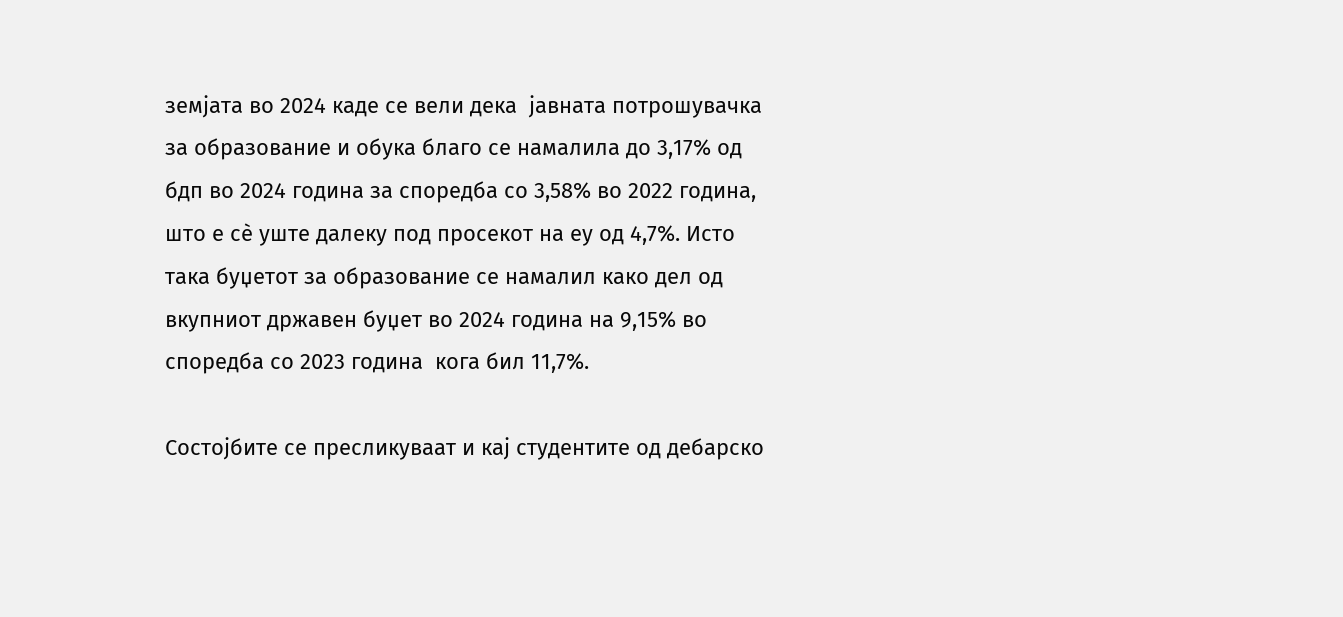земјата во 2024 каде се вели дека  јавната потрошувачка за образование и обука благо се намалила до 3,17% од бдп во 2024 година за споредба со 3,58% во 2022 година, што е сè уште далеку под просекот на еу од 4,7%. Исто така буџетот за образование се намалил како дел од вкупниот државен буџет во 2024 година на 9,15% во споредба со 2023 година  кога бил 11,7%.

Состојбите се пресликуваат и кај студентите од дебарско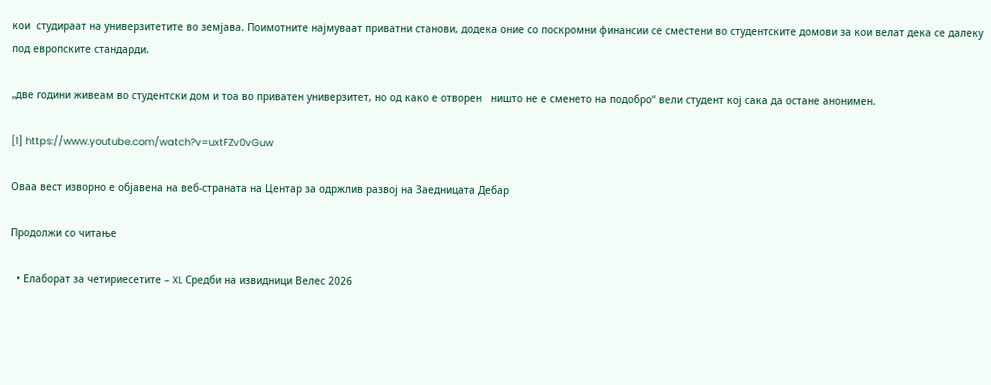кои  студираат на универзитетите во земјава. Поимотните најмуваат приватни станови, додека оние со поскромни финансии се сместени во студентските домови за кои велат дека се далеку под европските стандарди.

„две години живеам во студентски дом и тоа во приватен универзитет, но од како е отворен   ништо не е сменето на подобро“ вели студент кој сака да остане анонимен.

[1] https://www.youtube.com/watch?v=uxtFZv0vGuw

Оваа вест изворно е објавена на веб-страната на Центар за одржлив развој на Заедницата Дебар

Продолжи со читање

  • Елаборат за четириесетите – XL Средби на извидници Велес 2026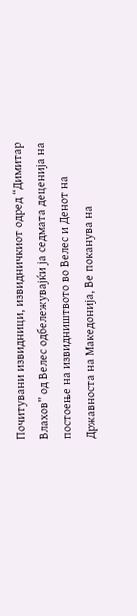Почитувани извидници, извидничкиот одред “Димитар Влахов” од Велес одбележувајќи ја седмата деценија на постоење на извидништвото во Велес и Денот на Државноста на Македонија, Ве поканува на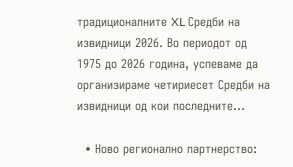традиционалните XL Средби на извидници 2026. Во периодот од 1975 до 2026 година, успевaме да организираме четириесет Средби на извидници од кои последните…

  • Ново регионално партнерство: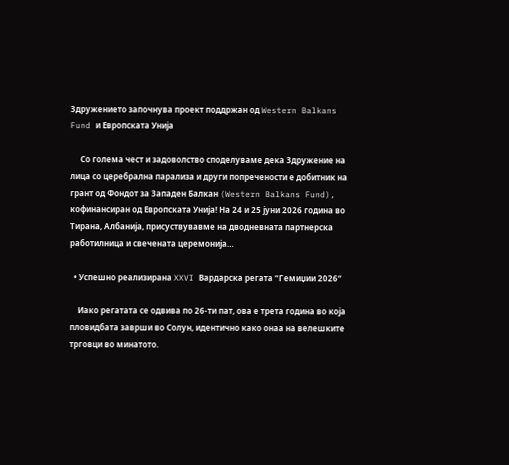Здружението започнува проект поддржан од Western Balkans Fund и Европската Унија

     Со голема чест и задоволство споделуваме дека Здружение на лица со церебрална парализа и други попречености е добитник на грант од Фондот за Западен Балкан (Western Balkans Fund), кофинансиран од Европската Унија! На 24 и 25 јуни 2026 година во Тирана, Албанија, присуствувавме на дводневната партнерска работилница и свечената церемонија…

  • Успешно реализирана XXVI Вардарска регата “Гемиџии 2026“

    Иако регатата се одвива по 26-ти пат, ова е трета година во која пловидбата заврши во Солун, идентично како онаа на велешките трговци во минатото.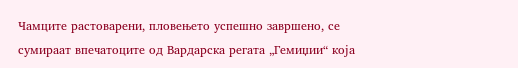Чамците растоварени, пловењето успешно завршено, се сумираат впечатоците од Вардарска регата „Гемиџии“ која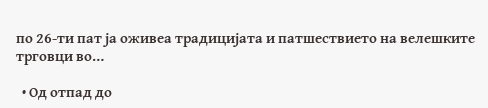по 26-ти пат ја оживеа традицијата и патшествието на велешките трговци во…

  • Од отпад до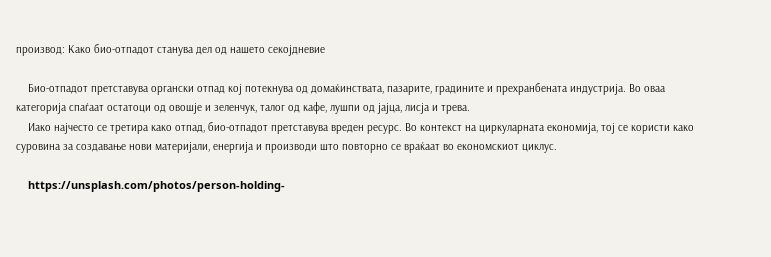производ: Како био-отпадот станува дел од нашето секојдневие

    Био-отпадот претставува органски отпад кој потекнува од домаќинствата, пазарите, градините и прехранбената индустрија. Во оваа категорија спаѓаат остатоци од овошје и зеленчук, талог од кафе, лушпи од јајца, лисја и трева.
    Иако најчесто се третира како отпад, био-отпадот претставува вреден ресурс. Во контекст на циркуларната економија, тој се користи како суровина за создавање нови материјали, енергија и производи што повторно се враќаат во економскиот циклус.

    https://unsplash.com/photos/person-holding-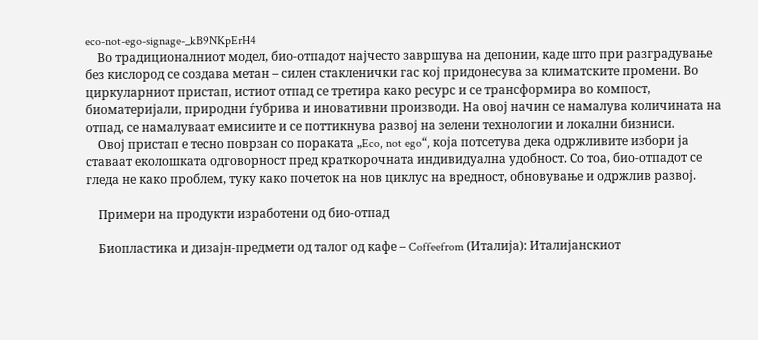eco-not-ego-signage-_kB9NKpErH4
    Во традиционалниот модел, био-отпадот најчесто завршува на депонии, каде што при разградување без кислород се создава метан – силен стакленички гас кој придонесува за климатските промени. Во циркуларниот пристап, истиот отпад се третира како ресурс и се трансформира во компост, биоматеријали, природни ѓубрива и иновативни производи. На овој начин се намалува количината на отпад, се намалуваат емисиите и се поттикнува развој на зелени технологии и локални бизниси.
    Овој пристап е тесно поврзан со пораката „Eco, not ego“, која потсетува дека одржливите избори ја ставаат еколошката одговорност пред краткорочната индивидуална удобност. Со тоа, био-отпадот се гледа не како проблем, туку како почеток на нов циклус на вредност, обновување и одржлив развој.

    Примери на продукти изработени од био-отпад

    Биопластика и дизајн-предмети од талог од кафе – Coffeefrom (Италија): Италијанскиот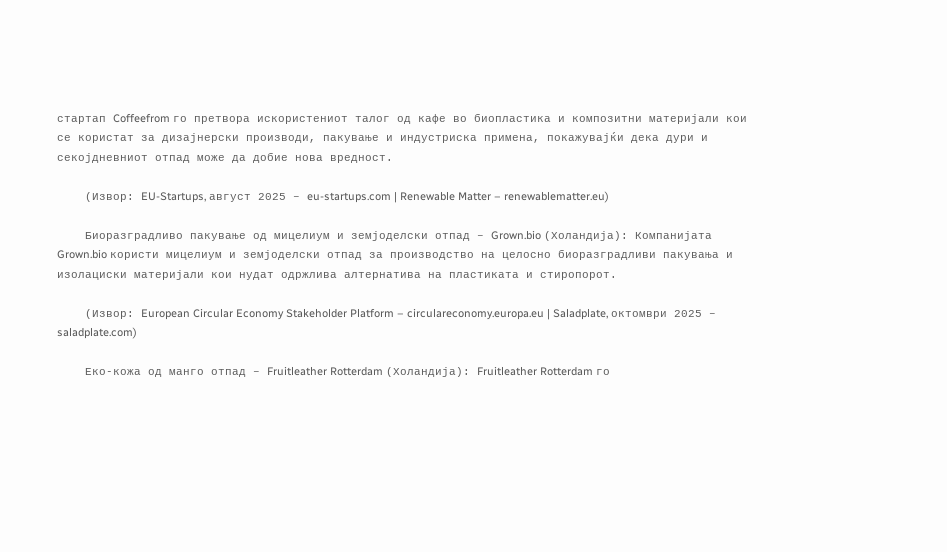стартап Coffeefrom го претвора искористениот талог од кафе во биопластика и композитни материјали кои се користат за дизајнерски производи, пакување и индустриска примена, покажувајќи дека дури и секојдневниот отпад може да добие нова вредност.

    (Извор: EU-Startups, август 2025 – eu-startups.com | Renewable Matter – renewablematter.eu)

    Биоразградливо пакување од мицелиум и земјоделски отпад – Grown.bio (Холандија): Компанијата Grown.bio користи мицелиум и земјоделски отпад за производство на целосно биоразградливи пакувања и изолациски материјали кои нудат одржлива алтернатива на пластиката и стиропорот.

    (Извор: European Circular Economy Stakeholder Platform – circulareconomy.europa.eu | Saladplate, октомври 2025 – saladplate.com)

    Еко-кожа од манго отпад – Fruitleather Rotterdam (Холандија): Fruitleather Rotterdam го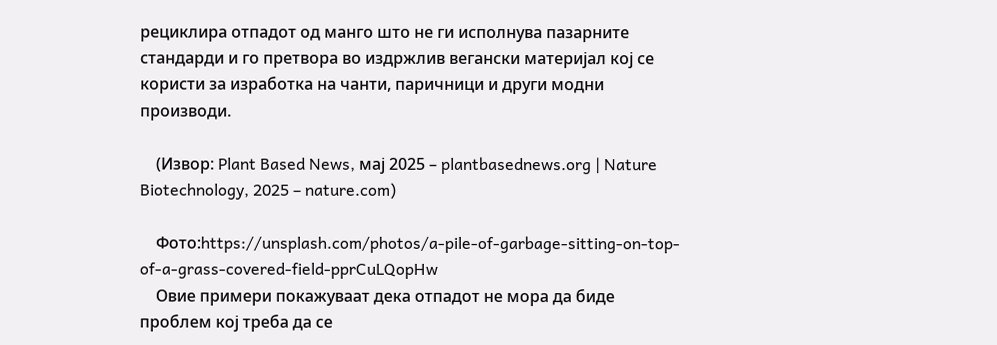рециклира отпадот од манго што не ги исполнува пазарните стандарди и го претвора во издржлив вегански материјал кој се користи за изработка на чанти, паричници и други модни производи.

    (Извор: Plant Based News, мај 2025 – plantbasednews.org | Nature Biotechnology, 2025 – nature.com)

    Фото:https://unsplash.com/photos/a-pile-of-garbage-sitting-on-top-of-a-grass-covered-field-pprCuLQopHw
    Овие примери покажуваат дека отпадот не мора да биде проблем кој треба да се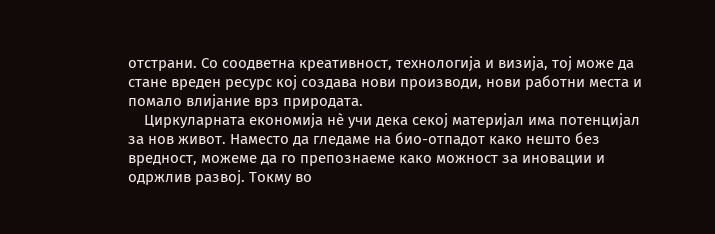отстрани. Со соодветна креативност, технологија и визија, тој може да стане вреден ресурс кој создава нови производи, нови работни места и помало влијание врз природата.
    Циркуларната економија нè учи дека секој материјал има потенцијал за нов живот. Наместо да гледаме на био-отпадот како нешто без вредност, можеме да го препознаеме како можност за иновации и одржлив развој. Токму во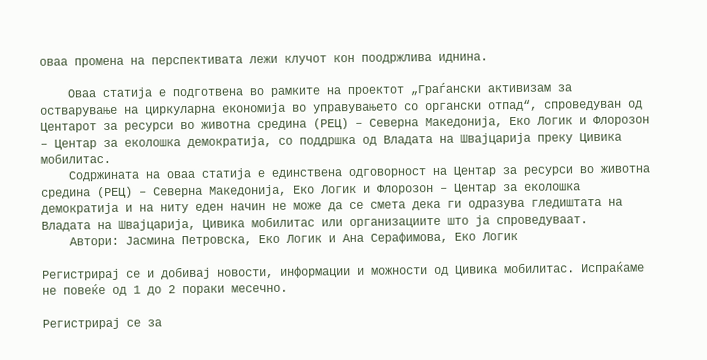оваа промена на перспективата лежи клучот кон поодржлива иднина.

    Оваа статија е подготвена во рамките на проектот „Граѓански активизам за остварување на циркуларна економија во управувањето со органски отпад“, спроведуван од Центарот за ресурси во животна средина (РЕЦ) – Северна Македонија, Еко Логик и Флорозон – Центар за еколошка демократија, со поддршка од Владата на Швајцарија преку Цивика мобилитас.
    Содржината на оваа статија е единствена одговорност на Центар за ресурси во животна средина (РЕЦ) – Северна Македонија, Еко Логик и Флорозон – Центар за еколошка демократија и на ниту еден начин не може да се смета дека ги одразува гледиштата на Владата на Швајцарија, Цивика мобилитас или организациите што ја спроведуваат.
    Автори: Јасмина Петровска, Еко Логик и Ана Серафимова, Еко Логик

Регистрирај се и добивај новости, информации и можности од Цивика мобилитас. Испраќаме не повеќе од 1 до 2 пораки месечно.

Регистрирај се за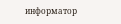информатор